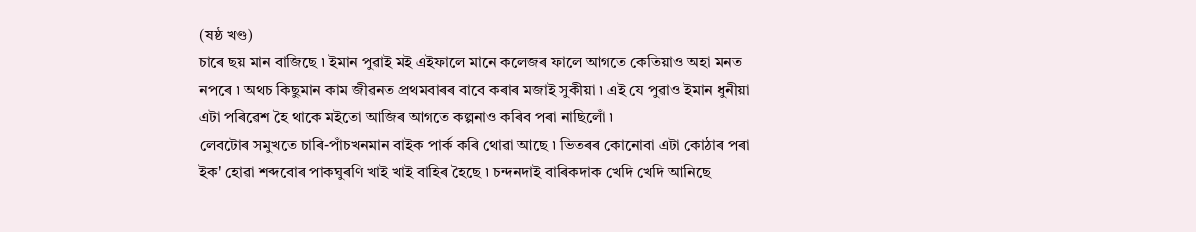(ষষ্ঠ খণ্ড)
চাৰে ছয় মান বাজিছে ৷ ইমান পুৱাই মই এইফালে মানে কলেজৰ ফালে আগতে কেতিয়াও অহা মনত নপৰে ৷ অথচ কিছুমান কাম জীৱনত প্ৰথমবাৰৰ বাবে কৰাৰ মজাই সুকীয়া ৷ এই যে পুৱাও ইমান ধুনীয়া এটা পৰিৱেশ হৈ থাকে মইতো আজিৰ আগতে কল্পনাও কৰিব পৰা নাছিলোঁ ৷
লেবটোৰ সমুখতে চাৰি-পাঁচখনমান বাইক পাৰ্ক কৰি থোৱা আছে ৷ ভিতৰৰ কোনোবা এটা কোঠাৰ পৰা ইক' হোৱা শব্দবোৰ পাকঘুৰণি খাই খাই বাহিৰ হৈছে ৷ চন্দনদাই বাৰিকদাক খেদি খেদি আনিছে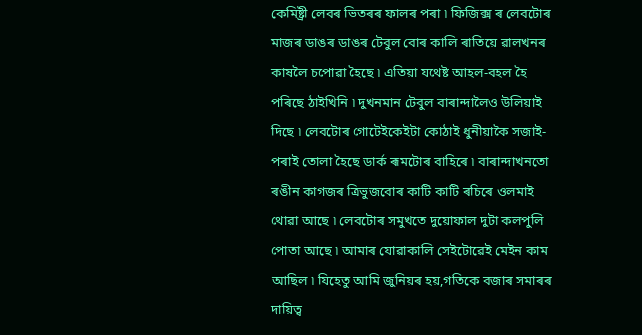কেমিষ্ট্ৰী লেবৰ ভিতৰৰ ফালৰ পৰা ৷ ফিজিক্স ৰ লেবটোৰ মাজৰ ডাঙৰ ডাঙৰ টেবুল বোৰ কালি ৰাতিয়ে ৱালখনৰ কাষলৈ চপোৱা হৈছে ৷ এতিয়া যথেষ্ট আহল-বহল হৈ পৰিছে ঠাইখিনি ৷ দুখনমান টেবুল বাৰান্দালৈও উলিয়াই দিছে ৷ লেবটোৰ গোটেইকেইটা কোঠাই ধুনীয়াকৈ সজাই-পৰাই তোলা হৈছে ডাৰ্ক ৰূমটোৰ বাহিৰে ৷ বাৰান্দাখনতো ৰঙীন কাগজৰ ত্ৰিভুজবোৰ কাটি কাটি ৰচিৰে ওলমাই থোৱা আছে ৷ লেবটোৰ সমুখতে দুয়োফাল দুটা কলপুলি পোতা আছে ৷ আমাৰ যোৱাকালি সেইটোৱেই মেইন কাম আছিল ৷ যিহেতু আমি জুনিয়ৰ হয়,গতিকে বজাৰ সমাৰৰ দায়িত্ব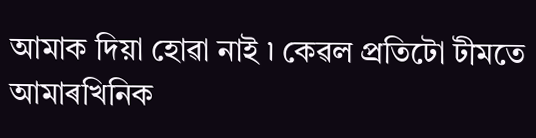আমাক দিয়া হোৱা নাই ৷ কেৱল প্ৰতিটো টীমতে আমাৰখিনিক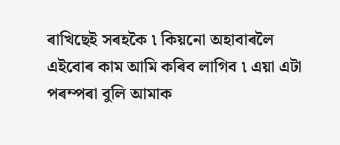ৰাখিছেই সৰহকৈ ৷ কিয়নো অহাবাৰলৈ এইবোৰ কাম আমি কৰিব লাগিব ৷ এয়া এটা পৰম্পৰা বুলি আমাক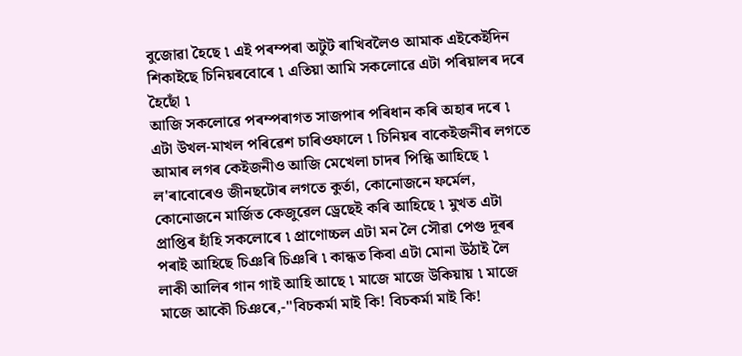বুজোৱা হৈছে ৷ এই পৰম্পৰা অটুট ৰাখিবলৈও আমাক এইকেইদিন শিকাইছে চিনিয়ৰবোৰে ৷ এতিয়া আমি সকলোৱে এটা পৰিয়ালৰ দৰে হৈছোঁ ৷
আজি সকলোৱে পৰম্পৰাগত সাজপাৰ পৰিধান কৰি অহাৰ দৰে ৷ এটা উখল-মাখল পৰিৱেশ চাৰিওফালে ৷ চিনিয়ৰ বাকেইজনীৰ লগতে আমাৰ লগৰ কেইজনীও আজি মেখেলা চাদৰ পিন্ধি আহিছে ৷ ল'ৰাবোৰেও জীনছটোৰ লগতে কুৰ্তা, কোনোজনে ফৰ্মেল, কোনোজনে মাৰ্জিত কেজুৱেল ড্ৰেছেই কৰি আহিছে ৷ মুখত এটা প্ৰাপ্তিৰ হাঁহি সকলোৰে ৷ প্ৰাণোচ্চল এটা মন লৈ সৌৱা পেগু দূৰৰ পৰাই আহিছে চিঞৰি চিঞৰি ৷ কান্ধত কিবা এটা মোনা উঠাই লৈ লাকী আলিৰ গান গাই আহি আছে ৷ মাজে মাজে উকিয়ায় ৷ মাজে মাজে আকৌ চিঞৰে,-"বিচকৰ্মা মাই কি! বিচকৰ্মা মাই কি!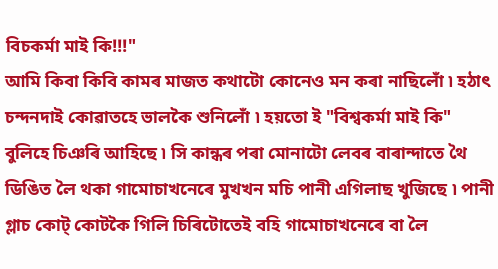বিচকৰ্মা মাই কি!!!"
আমি কিবা কিবি কামৰ মাজত কথাটো কোনেও মন কৰা নাছিলোঁ ৷ হঠাৎ চন্দনদাই কোৱাতহে ভালকৈ শুনিলোঁ ৷ হয়তো ই "বিশ্বকৰ্মা মাই কি" বুলিহে চিঞৰি আহিছে ৷ সি কান্ধৰ পৰা মোনাটো লেবৰ বাৰান্দাতে থৈ ডিঙিত লৈ থকা গামোচাখনেৰে মুখখন মচি পানী এগিলাছ খুজিছে ৷ পানী গ্লাচ কোট্ কোটকৈ গিলি চিৰিটোতেই বহি গামোচাখনেৰে বা লৈ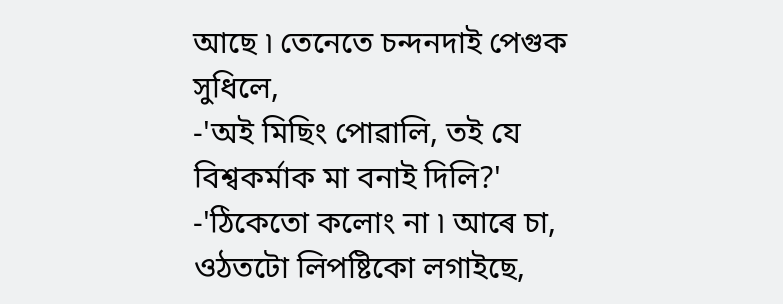আছে ৷ তেনেতে চন্দনদাই পেগুক সুধিলে,
-'অই মিছিং পোৱালি, তই যে বিশ্বকৰ্মাক মা বনাই দিলি?'
-'ঠিকেতো কলোং না ৷ আৰে চা, ওঠতটো লিপষ্টিকো লগাইছে,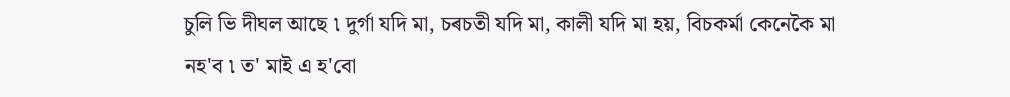চুলি ভি দীঘল আছে ৷ দুৰ্গা যদি মা, চৰচতী যদি মা, কালী যদি মা হয়, বিচকৰ্মা কেনেকৈ মা নহ'ব ৷ ত' মাই এ হ'বো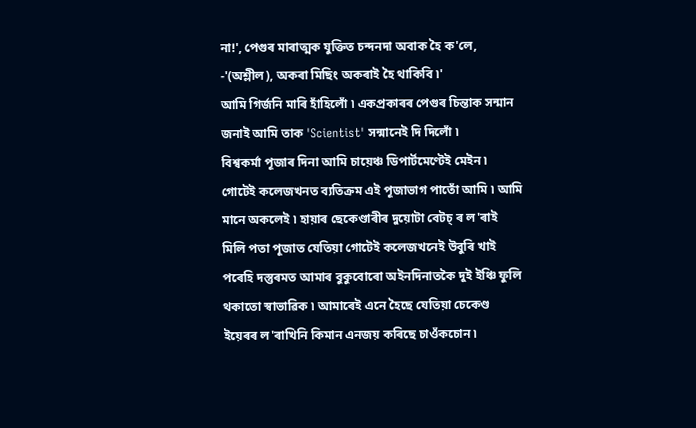না!', পেগুৰ মাৰাত্মক যুক্তিত চন্দনদা অবাক হৈ ক'লে,
-'(অশ্লীল), অকৰা মিছিং অকৰাই হৈ থাকিবি ৷'
আমি গিৰ্জনি মাৰি হাঁহিলোঁ ৷ একপ্ৰকাৰৰ পেগুৰ চিন্তাক সন্মান জনাই আমি তাক 'Scientist' সন্মানেই দি দিলোঁ ৷
বিশ্বকৰ্মা পূজাৰ দিনা আমি চায়েঞ্চ ডিপাৰ্টমেণ্টেই মেইন ৷ গোটেই কলেজখনত ব্যতিক্ৰম এই পূজাভাগ পাতোঁ আমি ৷ আমি মানে অকলেই ৷ হায়াৰ ছেকেণ্ডাৰীৰ দুয়োটা বেটচ্ ৰ ল'ৰাই মিলি পতা পূজাত যেতিয়া গোটেই কলেজখনেই উবুৰি খাই পৰেহি দস্তুৰমত আমাৰ বুকুবোৰো অইনদিনাতকৈ দুই ইঞ্চি ফুলি থকাতো স্বাভাৱিক ৷ আমাৰেই এনে হৈছে যেতিয়া চেকেণ্ড ইয়েৰৰ ল'ৰাখিনি কিমান এনজয় কৰিছে চাওঁকচোন ৷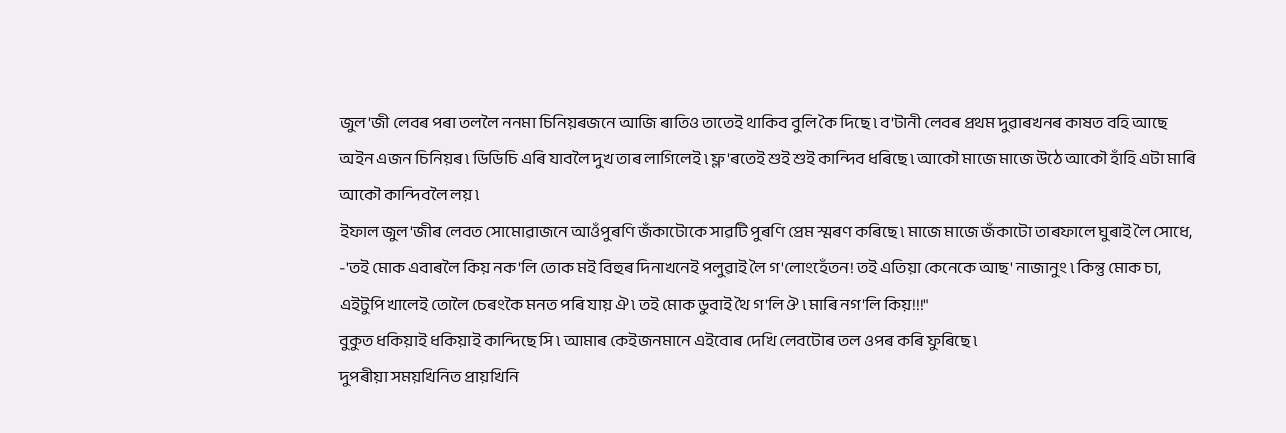জুল'জী লেবৰ পৰা তললৈ ননমা চিনিয়ৰজনে আজি ৰাতিও তাতেই থাকিব বুলি কৈ দিছে ৷ ব'টানী লেবৰ প্ৰথম দুৱাৰখনৰ কাষত বহি আছে অইন এজন চিনিয়ৰ ৷ ডিডিচি এৰি যাবলৈ দুখ তাৰ লাগিলেই ৷ ফ্ল'ৰতেই শুই শুই কান্দিব ধৰিছে ৷ আকৌ মাজে মাজে উঠে আকৌ হাঁহি এটা মাৰি আকৌ কান্দিবলৈ লয় ৷
ইফাল জুল'জীৰ লেবত সোমোৱাজনে আওঁপুৰণি জঁকাটোকে সাৱটি পুৰণি প্ৰেম স্মৰণ কৰিছে ৷ মাজে মাজে জঁকাটো তাৰফালে ঘুৰাই লৈ সোধে,
-'তই মোক এবাৰলৈ কিয় নক'লি তোক মই বিহুৰ দিনাখনেই পলুৱাই লৈ গ'লোংহেঁতন! তই এতিয়া কেনেকে আছ' নাজানুং ৷ কিন্তু মোক চা, এইটুপি খালেই তোলৈ চেৰংকৈ মনত পৰি যায় ঐ ৷ তই মোক ডুবাই থৈ গ'লি ঔ ৷ মাৰি নগ'লি কিয়!!!"
বুকুত ধকিয়াই ধকিয়াই কান্দিছে সি ৷ আমাৰ কেইজনমানে এইবোৰ দেখি লেবটোৰ তল ওপৰ কৰি ফুৰিছে ৷
দুপৰীয়া সময়খিনিত প্ৰায়খিনি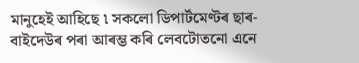মানুহেই আহিছে ৷ সকলো ডিপাৰ্টমেণ্টৰ ছাৰ-বাইদেউৰ পৰা আৰম্ভ কৰি লেবটোতনো এনে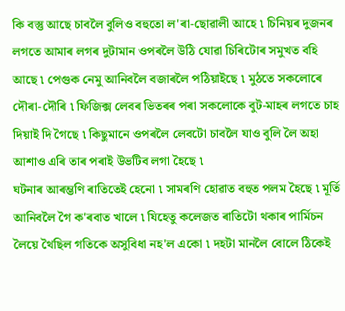কি বস্তু আছে চাবলৈ বুলিও বহুতো ল'ৰা-ছোৱালী আহে ৷ চিনিয়ৰ দুজনৰ লগতে আমাৰ লগৰ দুটামান ওপৰলৈ উঠি যোৱা চিৰিটোৰ সমুখত বহি আছে ৷ পেগুক নেমু আনিবলৈ বজাৰলৈ পঠিয়াইছে ৷ মুঠতে সকলোৰে দৌৰা-দৌৰি ৷ ফিজিক্স লেবৰ ভিতৰৰ পৰা সকলোকে বুট-মাহৰ লগতে চাহ দিয়াই দি গৈছে ৷ কিছুমানে ওপৰলৈ লেবটো চাবলৈ যাও বুলি লৈ অহা আশাও এৰি তাৰ পৰাই উভটিব লগা হৈছে ৷
ঘটনাৰ আৰম্ভণি ৰাতিতেই হেনো ৷ সামৰণি হোৱাত বহুত পলম হৈছে ৷ মূৰ্তি আনিবলৈ গৈ ক'ৰবাত খালে ৷ যিহেতু কলেজত ৰাতিটো থকাৰ পাৰ্মিচন লৈয়ে থৈছিল গতিকে অসুবিধা নহ'ল একো ৷ দহটা মানলৈ বোলে ঠিকেই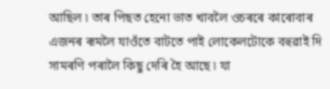আছিল ৷ তাৰ পিছত হেনো ভাত খাবলৈ ওচৰৰে কাৰোবাৰ এজনৰ ৰূমলৈ যাওঁতে বাটতে পাই লোকেলটোকে বহুৱাই দি সামৰণি পৰালৈ কিছু দেৰি হৈ আছে ৷ যা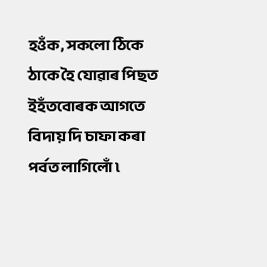হওঁক, সকলো ঠিকে ঠাকে হৈ যোৱাৰ পিছত ইহঁতবোৰক আগতে বিদায় দি চাফা কৰা পৰ্বত লাগিলোঁ ৷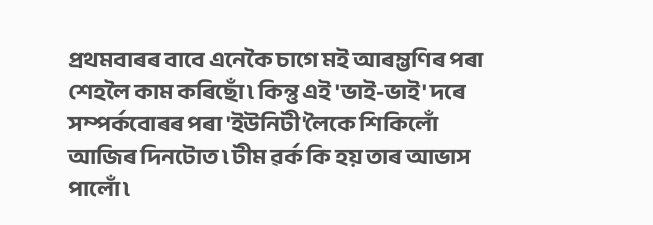প্ৰথমবাৰৰ বাবে এনেকৈ চাগে মই আৰম্ভণিৰ পৰা শেহলৈ কাম কৰিছোঁ ৷ কিন্তু এই 'ভাই-ভাই' দৰে সম্পৰ্কবোৰৰ পৰা 'ইউনিটী'লৈকে শিকিলোঁ আজিৰ দিনটোত ৷ টীম ৱৰ্ক কি হয় তাৰ আভাস পালোঁ ৷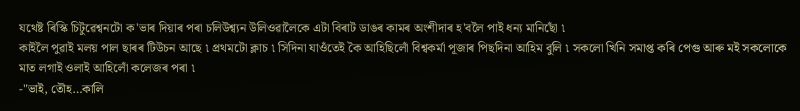যথেষ্ট ৰিস্কি চিটুৱেশ্বনটো ক'ভাৰ দিয়াৰ পৰা চলিউশ্ব্যন উলিওৱালৈকে এটা বিৰাট ডাঙৰ কামৰ অংশীদাৰ হ'বলৈ পাই ধন্য মানিছোঁ ৷
কাইলৈ পুৱাই মলয় পাল ছাৰৰ টিউচন আছে ৷ প্ৰথমটো ক্লাচ ৷ সিদিনা যাওঁতেই কৈ আহিছিলোঁ বিশ্বকৰ্মা পূজাৰ পিছদিনা আহিম বুলি ৷ সকলো খিনি সমাপ্ত কৰি পেগু আৰু মই সকলোকে মাত লগাই ওলাই আহিলোঁ কলেজৰ পৰা ৷
-"ভাই, তৌহ…কালি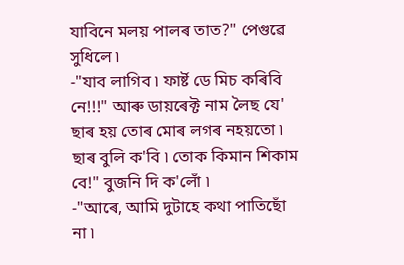যাবিনে মলয় পালৰ তাত?" পেগুৱে সুধিলে ৷
-"যাব লাগিব ৷ ফাৰ্ষ্ট ডে মিচ কৰিবি নে!!!" আৰু ডায়ৰেক্ট নাম লৈছ যে' ছাৰ হয় তোৰ মোৰ লগৰ নহয়তো ৷ ছাৰ বুলি ক'বি ৷ তোক কিমান শিকাম বে!" বুজনি দি ক'লোঁ ৷
-"আৰে, আমি দুটাহে কথা পাতিছোঁ না ৷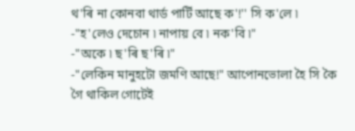থ'ৰি না কোনবা থাৰ্ড পাৰ্টি আছে ক'!'' সি ক'লে ৷
-"হ'লেও দেচোন ৷ নাপায় বে ৷ নক'বি ৷"
-"অকে ৷ ছ'ৰি ছ'ৰি ৷"
-"লেকিন মানুহটো জমণি আছে!" আপোনভোলা হৈ সি কৈ গৈ থাকিল গোটেই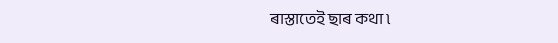ৰাস্তাতেই ছাৰ কথা ৷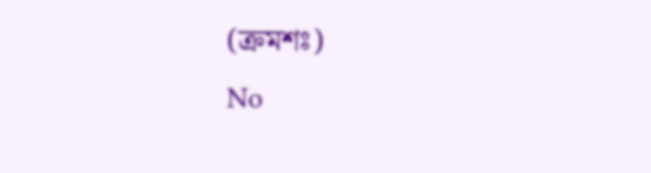(ক্ৰমশঃ)
No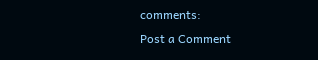comments:
Post a Comment